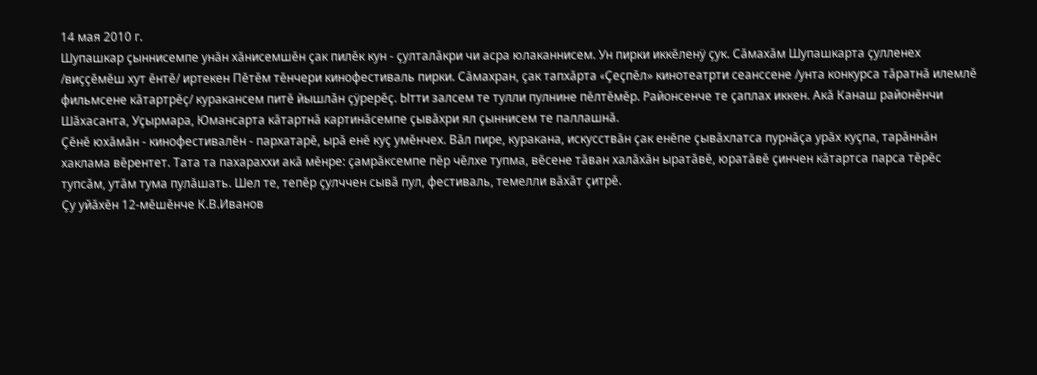14 мая 2010 г.
Шупашкар çыннисемпе унăн хăнисемшĕн çак пилĕк кун - çулталăкри чи асра юлаканнисем. Ун пирки иккĕленÿ çук. Сăмахăм Шупашкарта çулленех /виççĕмĕш хут ĕнтĕ/ иртекен Пĕтĕм тĕнчери кинофестиваль пирки. Сăмахран, çак тапхăрта «Çеçпĕл» кинотеатрти сеанссене /унта конкурса тăратнă илемлĕ фильмсене кăтартрĕç/ куракансем питĕ йышлăн çÿрерĕç. Ытти залсем те тулли пулнине пĕлтĕмĕр. Районсенче те çаплах иккен. Акă Канаш районĕнчи Шăхасанта, Уçырмара, Юмансарта кăтартнă картинăсемпе çывăхри ял çыннисем те паллашнă.
Çĕнĕ юхăмăн - кинофестивалĕн - пархатарĕ, ырă енĕ куç умĕнчех. Вăл пире, куракана, искусствăн çак енĕпе çывăхлатса пурнăçа урăх куçпа, тарăннăн хаклама вĕрентет. Тата та пахараххи акă мĕнре: çамрăксемпе пĕр чĕлхе тупма, вĕсене тăван халăхăн ыратăвĕ, юратăвĕ çинчен кăтартса парса тĕрĕс тупсăм, утăм тума пулăшать. Шел те, тепĕр çулччен сывă пул, фестиваль, темелли вăхăт çитрĕ.
Çу уйăхĕн 12-мĕшĕнче К.В.Иванов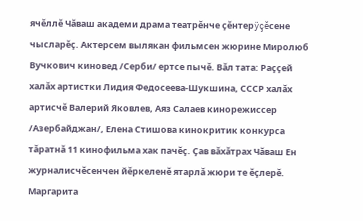ячĕллĕ Чăваш академи драма театрĕнче çĕнтерÿçĕсене чысларĕç. Актерсем вылякан фильмсен жюрине Миролюб Вучкович киновед /Серби/ ертсе пычĕ. Вăл тата: Раççей халăх артистки Лидия Федосеева-Шукшина, СССР халăх артисчĕ Валерий Яковлев, Аяз Салаев кинорежиссер /Азербайджан/, Елена Стишова кинокритик конкурса тăратнă 11 кинофильма хак пачĕç. Çав вăхăтрах Чăваш Ен журналисчĕсенчен йĕркеленĕ ятарлă жюри те ĕçлерĕ. Маргарита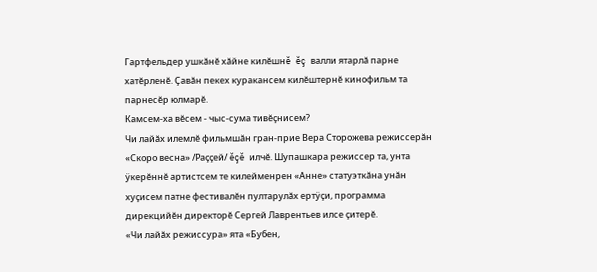Гартфельдер ушкăнĕ хăйне килĕшнĕ ĕç валли ятарлă парне хатĕрленĕ. Çавăн пекех куракансем килĕштернĕ кинофильм та парнесĕр юлмарĕ.
Камсем-ха вĕсем - чыс-сума тивĕçнисем?
Чи лайăх илемлĕ фильмшăн гран-прие Вера Сторожева режиссерăн «Скоро весна» /Раççей/ ĕçĕ илчĕ. Шупашкара режиссер та, унта ÿкерĕннĕ артистсем те килейменрен «Анне» статуэткăна унăн хуçисем патне фестивалĕн пултарулăх ертÿçи, программа дирекцийĕн директорĕ Сергей Лаврентьев илсе çитерĕ.
«Чи лайăх режиссура» ята «Бубен,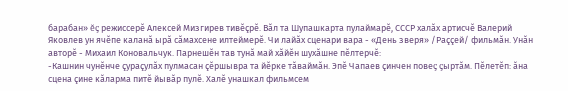барабан» ĕç режиссерĕ Алексей Мизгирев тивĕçрĕ. Вăл та Шупашкарта пулаймарĕ, СССР халăх артисчĕ Валерий Яковлев ун ячĕпе каланă ырă сăмахсене илтеймерĕ. Чи лайăх сценари вара - «День зверя» /Раççей/ фильмăн. Унăн авторĕ - Михаил Коновальчук. Парнешĕн тав тунă май хăйĕн шухăшне пĕлтерчĕ:
-Кашнин чунĕнче çураçулăх пулмасан çĕршывра та йĕрке тăваймăн. Эпĕ Чапаев çинчен повеç çыртăм. Пĕлетĕп: ăна сцена çине кăларма питĕ йывăр пулĕ. Халĕ унашкал фильмсем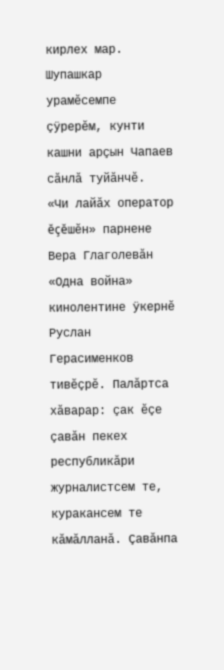кирлех мар. Шупашкар урамĕсемпе çÿрерĕм, кунти кашни арçын Чапаев сăнлă туйăнчĕ.
«Чи лайăх оператор ĕçĕшĕн» парнене Вера Глаголевăн «Одна война» кинолентине ÿкернĕ Руслан Герасименков тивĕçрĕ. Палăртса хăварар: çак ĕçе çавăн пекех республикăри журналистсем те, куракансем те кăмăлланă. Çавăнпа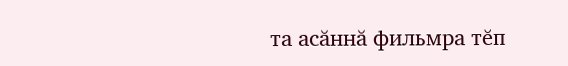та асăннă фильмра тĕп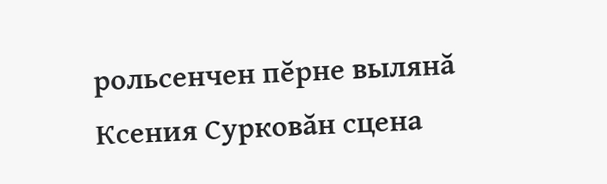рольсенчен пĕрне вылянă Ксения Сурковăн сцена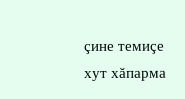çине темиçе хут хăпарма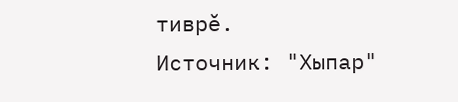тиврĕ.
Источник: "Хыпар"